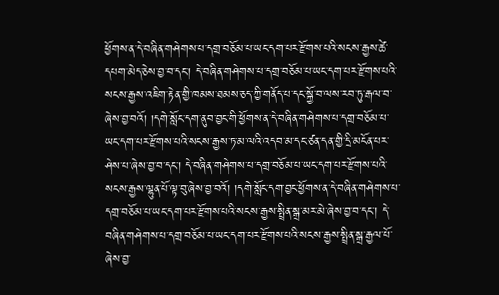ཕྱོགས་ན་དེ་བཞིན་གཤེགས་པ་དགྲ་བཅོམ་པ་ཡང་དག་པར་རྫོགས་པའི་སངས་རྒྱས་ཚེ་དཔག་མེད་ཅེས་བྱ་བ་དང་། དེ་བཞིན་གཤེགས་པ་དགྲ་བཅོམ་པ་ཡང་དག་པར་རྫོགས་པའི་སངས་རྒྱས་འཇིག་རྟེན་གྱི་ཁམས་ཐམས་ཅད་ཀྱི་གནོད་པ་དང་སྐྱོ་བ་ལས་རབ་ཏུ་རྒལ་བ་ཞེས་བྱ་བའོ། །དགེ་སློང་དག་ནུབ་བྱང་གི་ཕྱོགས་ན་དེ་བཞིན་གཤེགས་པ་དགྲ་བཅོམ་པ་ཡང་དག་པར་རྫོགས་པའི་སངས་རྒྱས་ཏ་མ་ལའི་འདབ་མ་དང་ཙན་དན་གྱི་དྲི་མངོན་པར་ཤེས་པ་ཞེས་བྱ་བ་དང་། དེ་བཞིན་གཤེགས་པ་དགྲ་བཅོམ་པ་ཡང་དག་པར་རྫོགས་པའི་སངས་རྒྱས་ལྷུན་པོ་ལྟ་བུ་ཞེས་བྱ་བའོ། །དགེ་སློང་དག་བྱང་ཕྱོགས་ན་དེ་བཞིན་གཤེགས་པ་དགྲ་བཅོམ་པ་ཡང་དག་པར་རྫོགས་པའི་སངས་རྒྱས་སྤྲིན་སྒྲ་མར་མེ་ཞེས་བྱ་བ་དང་། དེ་བཞིན་གཤེགས་པ་དགྲ་བཅོམ་པ་ཡང་དག་པར་རྫོགས་པའི་སངས་རྒྱས་སྤྲིན་སྒྲ་རྒྱལ་པོ་ཞེས་བྱ་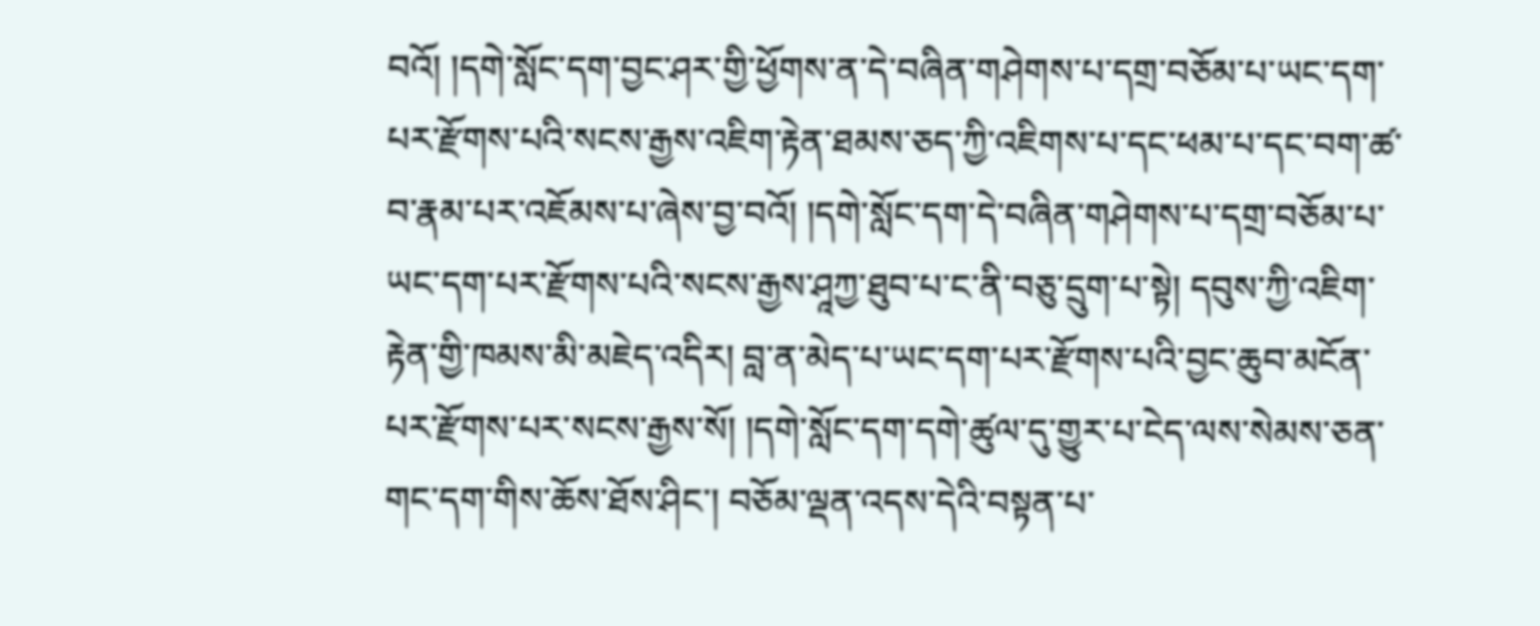བའོ། །དགེ་སློང་དག་བྱང་ཤར་གྱི་ཕྱོགས་ན་དེ་བཞིན་གཤེགས་པ་དགྲ་བཅོམ་པ་ཡང་དག་པར་རྫོགས་པའི་སངས་རྒྱས་འཇིག་རྟེན་ཐམས་ཅད་ཀྱི་འཇིགས་པ་དང་ཕམ་པ་དང་བག་ཚ་བ་རྣམ་པར་འཇོམས་པ་ཞེས་བྱ་བའོ། །དགེ་སློང་དག་དེ་བཞིན་གཤེགས་པ་དགྲ་བཅོམ་པ་ཡང་དག་པར་རྫོགས་པའི་སངས་རྒྱས་ཤཱཀྱ་ཐུབ་པ་ང་ནི་བཅུ་དྲུག་པ་སྟེ། དབུས་ཀྱི་འཇིག་རྟེན་གྱི་ཁམས་མི་མཇེད་འདིར། བླ་ན་མེད་པ་ཡང་དག་པར་རྫོགས་པའི་བྱང་ཆུབ་མངོན་པར་རྫོགས་པར་སངས་རྒྱས་སོ། །དགེ་སློང་དག་དགེ་ཚུལ་དུ་གྱུར་པ་ངེད་ལས་སེམས་ཅན་གང་དག་གིས་ཆོས་ཐོས་ཤིང་། བཅོམ་ལྡན་འདས་དེའི་བསྟན་པ་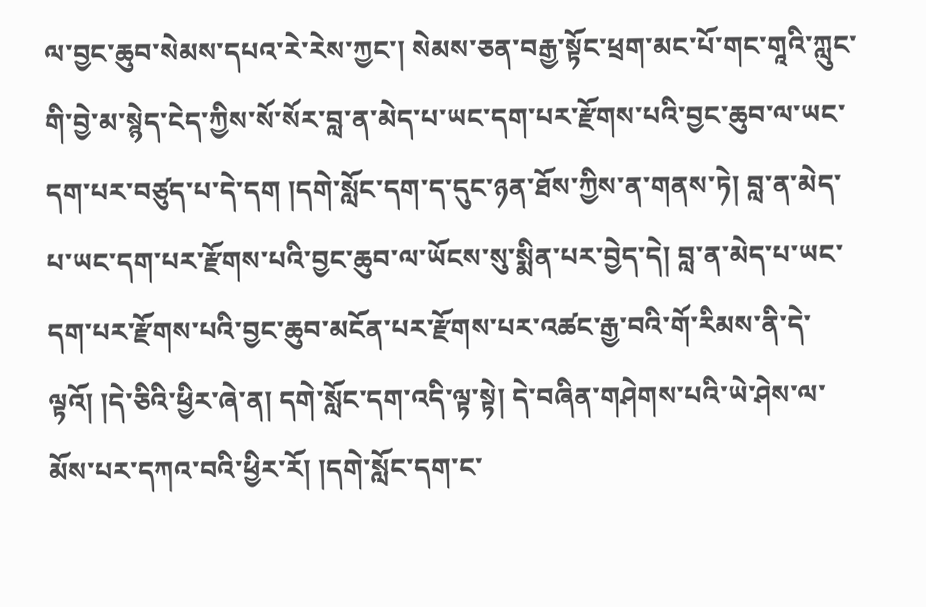ལ་བྱང་ཆུབ་སེམས་དཔའ་རེ་རེས་ཀྱང་། སེམས་ཅན་བརྒྱ་སྟོང་ཕྲག་མང་པོ་གང་གཱའི་ཀླུང་གི་བྱེ་མ་སྙེད་ངེད་ཀྱིས་སོ་སོར་བླ་ན་མེད་པ་ཡང་དག་པར་རྫོགས་པའི་བྱང་ཆུབ་ལ་ཡང་དག་པར་བཙུད་པ་དེ་དག །དགེ་སློང་དག་ད་དུང་ཉན་ཐོས་ཀྱིས་ན་གནས་ཏེ། བླ་ན་མེད་པ་ཡང་དག་པར་རྫོགས་པའི་བྱང་ཆུབ་ལ་ཡོངས་སུ་སྨིན་པར་བྱེད་དེ། བླ་ན་མེད་པ་ཡང་དག་པར་རྫོགས་པའི་བྱང་ཆུབ་མངོན་པར་རྫོགས་པར་འཚང་རྒྱ་བའི་གོ་རིམས་ནི་དེ་ལྟའོ། །དེ་ཅིའི་ཕྱིར་ཞེ་ན། དགེ་སློང་དག་འདི་ལྟ་སྟེ། དེ་བཞིན་གཤེགས་པའི་ཡེ་ཤེས་ལ་མོས་པར་དཀའ་བའི་ཕྱིར་རོ། །དགེ་སློང་དག་ང་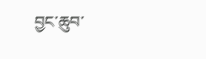བྱང་ཆུབ་